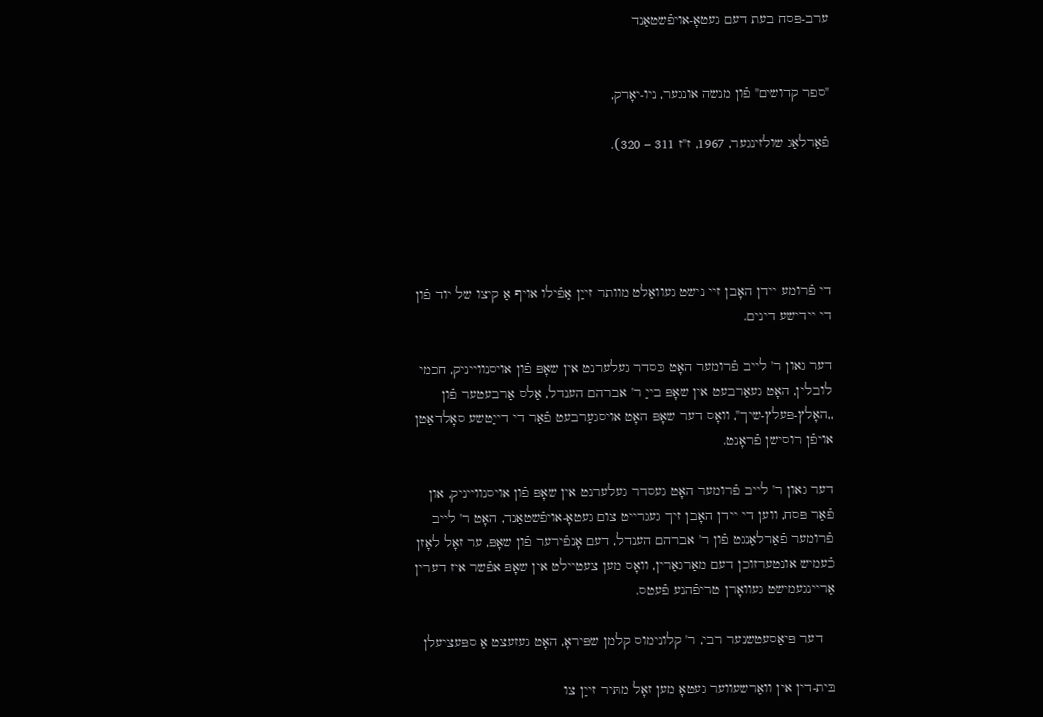ערב-פּסח בעת דעם געטאָ-אויפֿשטאַנד


"ספר קדושים" פֿון מנשה אונגער, ניו-יאָרק,

פֿאַרלאַג שולזינגער, 1967, ז''ז 311 – 320).





די פֿרומע יידן האָבן זיי נישט געוואַלט מוותר זייַן אַפֿילו אויף אַ קיצו של יוד פֿון די יידישע דינים.

דער גאון ר' לייב פֿרומער האָט כּסדר געלערנט אין שאָפּ פֿון אויסנווייניק, חכמי לובלין, האָט געאַרבעט אין שאָפּ בייַ ר' אברהם הענדל, אַלס אַרבעטער פֿון ,,האָלץ-פּעלץ-שיך", וואָס דער שאָפּ האָט אויסגעַרבעט פֿאַר די דייַטשע סאָלדאַטן אויפֿן רוסישן פֿראָנט.

דער גאון ר' לייב פֿרומער האָט געסדר געלערנט אין שאָפּ פֿון אויסנווייניק, און פֿאַר פּסח, ווען די יידן האָבן זיך געגרייט צום געטאָ-אויפֿשטאַנד, האָט ר' לייב פֿרומער פֿאַרלאַנגט פֿון ר' אברהם הענדל, דעם אָנפֿירער פֿון שאָפּ, ער זאָל לאָזן כֿעמיש אונטערזוכן דעם מאַרגאַרין, וואָס מען צעטיילט אין שאָפּ אפֿשר איז דערין אַריינגעמישט געוואָרן טריפֿהנע פֿעטס.

   דער פּיאַסעטשנער רבי, ר' קלונימוס קלמן שפּיראָ, האָט געזעצט אַ ספּעציעלן

בּית-דין אין וואַרשעווער געטאָ מען זאָל מתּיר זייַן צו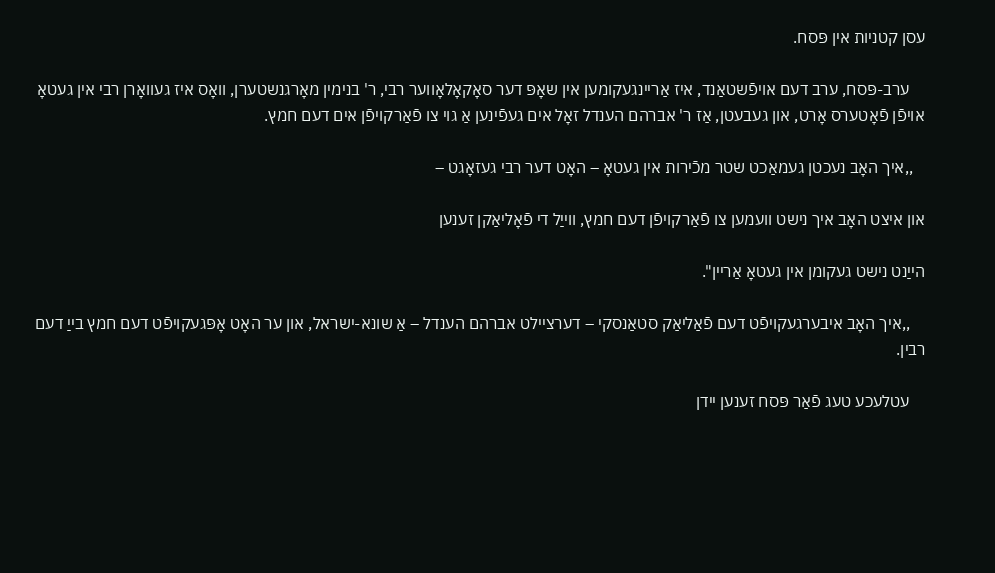עסן קטניות אין פּסח.

    ערב-פּסח, ערב דעם אויפֿשטאַנד, איז אַריינגעקומען אין שאָפּ דער סאָקאָלאָווער רבי, ר' בנימין מאָרגנשטערן, וואָס איז געוואָרן רבי אין געטאָ אויפֿן פֿאָטערס אָרט, און געבעטן, אַז ר' אברהם הענדל זאָל אים געפֿינען אַ גוי צו פֿאַרקויפֿן אים דעם חמץ.

   ,,איך האָב נעכטן געמאַכט שטר מכֿירות אין געטאָ – האָט דער רבי געזאָגט –

און איצט האָב איך נישט וועמען צו פֿאַרקויפֿן דעם חמץ, ווייַל די פֿאָליאַקן זענען

הייַנט נישט געקומן אין געטאָ אַריין".

    ,,איך האָב איבערגעקויפֿט דעם פֿאַליאַק סטאַנסקי – דערציילט אברהם הענדל – אַ שונא-ישראל, און ער האָט אָפּגעקויפֿט דעם חמץ בייַ דעם רבין.

    עטלעכע טעג פֿאַר פּסח זענען יידן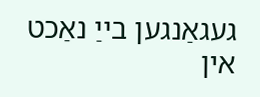געגאַנגען בייַ נאַכט אין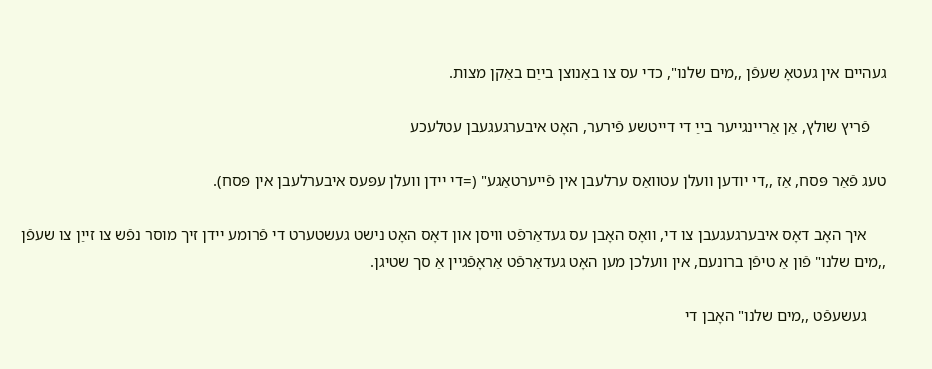געהיים אין געטאָ שעפֿן ,,מים שלנו", כדי עס צו באַנוצן בייַם באַקן מצות.

    פֿריץ שולץ, אַן אַריינגייער בייַ די דייטשע פֿירער, האָט איבערגעגעבן עטלעכע

טעג פֿאַר פּסח, אַז ,,די יודען וועלן עטוואַס ערלעבן אין פֿייערטאַגע" (=די יידן וועלן עפּעס איבערלעבן אין פּסח).

     איך האָב דאָס איבערגעגעבן צו די, וואָס האָבן עס געדאַרפֿט וויסן און דאָס האָט נישט געשטערט די פֿרומע יידן זיך מוסר נפֿש צו זייַן צו שעפֿן ,,מים שלנו" פֿון אַ טיפֿן ברונעם, אין וועלכן מען האָט געדאַרפֿט אַראָפֿגיין אַ סך שטיגן.

     געשעפֿט ,,מים שלנו" האָבן די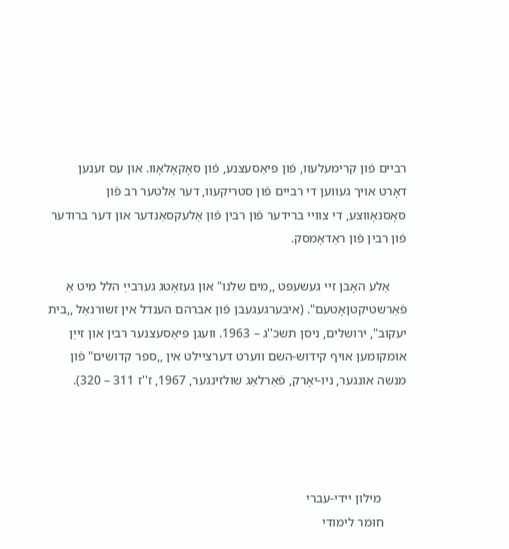רביים פֿון קרימעלעוו, פֿון פּיאַסעצנע, פֿון סאָקאָלאָוו. און עס זענען דאָרט אויך געווען די רביים פֿון סטריקעוו, דער אַלטער רב פֿון סאָסנאָווצע, די צוויי ברידער פֿון רבין פֿון אַלעקסאַנדער און דער ברודער פֿון רבין פֿון ראַדאָמסק.

     אַלע האָבן זיי געשעפּט ,,מים שלנו" און געזאָטג גערבייַ הלל מיט אַ פֿאַרשטיקטןאָטעם". (איבערגעגעבן פֿון אברהם הענדל אין זשורנאַל ,,בית יעקוב", ירושלים, ניסן תשכ''ג – 1963. וועגן פּיאַסעצנער רבין און זייַן אומקומען אויף קידוש-השם ווערט דערציילט אין ,,ספר קדושים" פֿון מנשה אונגער, ניו-יאָרק, פֿאַרלאַג שולזינגער, 1967, ז''ז 311 – 320).




        מילון יידי-עברי
       חומר לימודי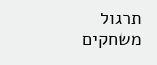תרגול
משחקים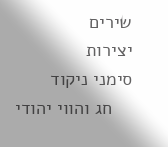שירים
יצירות
סימני ניקוד
    חג והווי יהודי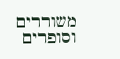משוררים וסופרים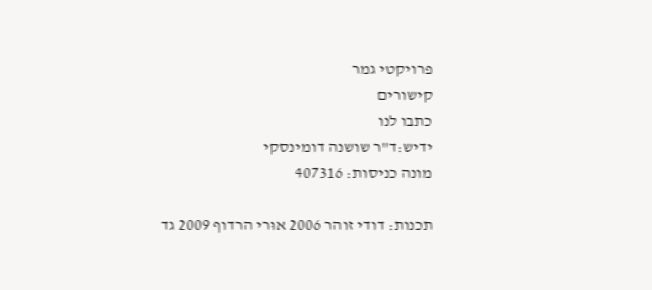פרויקטי גמר
קישורים
כתבו לנו
ידיש:ד"ר שושנה דומינסקי
מונה כניסות: 407316

תכנות: דודי זוהר 2006 אוּרי הרדוף 2009 גד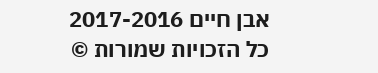אבן חיים 2017-2016
כל הזכויות שמורות ©